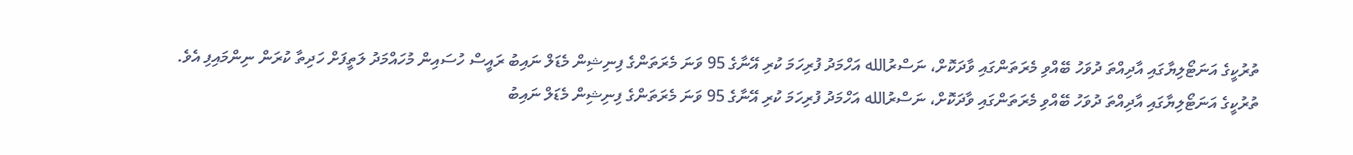ތުރުކީގެ އަނަޓޯލިޔާގައި އާދިއްތަ ދުވަހު ބޭއްވި މެރަތަންގައި ވާދަކޮށް، ނަސްރުالله އަހްމަދު ފުރިހަމަ ކުރި އޭނާގެ 95 ވަނަ މެރަތަންގެ ފިނިޝިން މެޑަލް ނައިބު ރައީސް ހުސައިން މުހައްމަދު ލަތީފަށް ހަދިތާ ކުރަން ނިންމައިފި އެވެ.
ތުރުކީގެ އަނަޓޯލިޔާގައި އާދިއްތަ ދުވަހު ބޭއްވި މެރަތަންގައި ވާދަކޮށް، ނަސްރުالله އަހްމަދު ފުރިހަމަ ކުރި އޭނާގެ 95 ވަނަ މެރަތަންގެ ފިނިޝިން މެޑަލް ނައިބު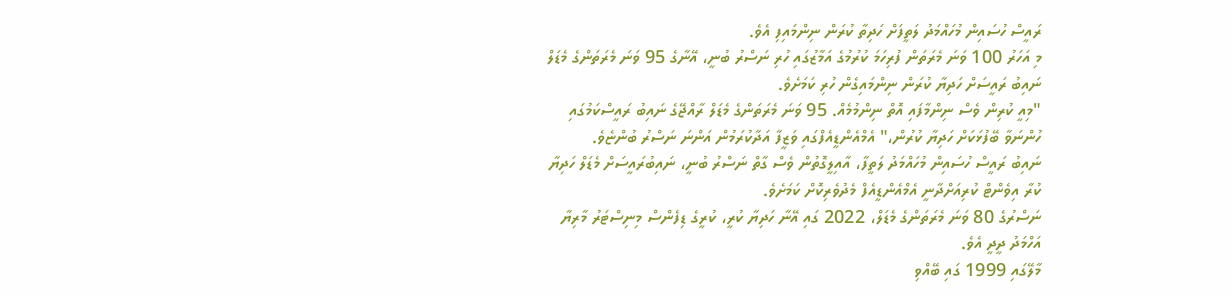ރައީސް ހުސައިން މުހައްމަދު ލަތީފަށް ހަދިތާ ކުރަން ނިންމައިފި އެވެ.
މި އަހަރު 100 ވަނަ މެރަތަން ފުރިހަމަ ކުރުމުގެ އަމާޒުގައި ހުރި ނަސްރު ބުނީ، އޭނާގެ 95 ވަނަ މެރަތަންގެ މެޑަލް ނައިބު ރައީސަށް ހަދިޔާ ކުރަން ނިންމައިގެން ހުރި ކަމަށެވެ.
"މިއީ ކުރިން ވެސް ނިންމާފައި އޮތް ނިންމުމެއް. 95 ވަނަ މެރަތަންގެ މެޑަލް ރާއްޖޭގެ ނައިބު ރައީސްކަމުގައި ހުންނަވާ ބޭފުޅަކަށް ހަދިޔާ ކުރުން،" އެމްއެންޑީއެފްގައި ވަޒީފާ އަދާކުރަމުން އަންނަ ނަސްރު ބުންޏެވެ.
ނައިބު ރައީސް ހުސައިން މުހައްމަދު ލަތީފާ، އާއިލީގޮތުން ވެސް ގާތް ނަސްރު ބުނީ، ނައިބުރައީސަށް މެޑަލް ހަދިޔާ ކުރާ އިވެންޓް ކުރިއަށްދާނީ އެމްއެންޑީއެފް މެދުވެރިކޮށް ކަމަށެވެ.
ނަސްރުގެ 80 ވަނަ މެރަތަންގެ މެޑަލް، 2022 ގައި އޭނާ ހަދިޔާ ކުރީ، ކުރީގެ ޑިފެންސް މިނިސްޓަރު މާރިޔާ އަހްމަދު ދީދީ އެވެ.
މާލޭގައި 1999 ގައި ބޭއްވި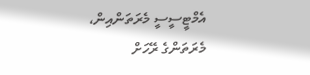އެމްޓީސީސީ މެރަތަންއިން، މެރަތަންގެ ރޭހަށް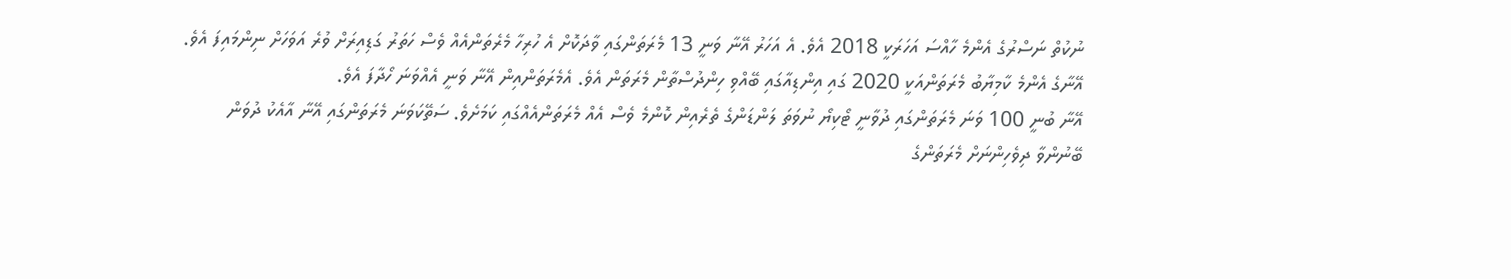ނުކުތް ނަސްރުގެ އެންމެ ހާއްސަ އަހަރަކީ 2018 އެވެ. އެ އަހަރު އޭނާ ވަނީ 13 މެރަތަންގައި ވާދަކޮށް އެ ހުރިހާ މެރެތަންއެއް ވެސް ހަތަރު ގަޑިއިރަށް ވުރެ އަވަހަށް ނިންމައިފަ އެވެ. އޭނާގެ އެންމެ ކާމިޔާބު މެރަތަންއަކީ 2020 ގައި އިންޑިއާގައި ބޭއްވި ހިންދުސްތާން މެރަތަން އެވެ. އެމެރަތަންއިން އޭނާ ވަނީ އެއްވަނަ ހޯދާފަ އެވެ.
އޭނާ ބުނީ 100 ވަނަ މެރަތަންގައި ދުވާނީ ޓޯކިޔޯ ނުވަތަ ލަންޑަންގެ ތެރެއިން ކޮންމެ ވެސް އެއް މެރަތަންއެއްގައި ކަމަށެވެ. ސަތޭކަވަނަ މެރަތަންގައި އޭނާ އާއެކު ދުވަން ބޭނުންވާ ދިވެހިންނަށް މެރަތަންގެ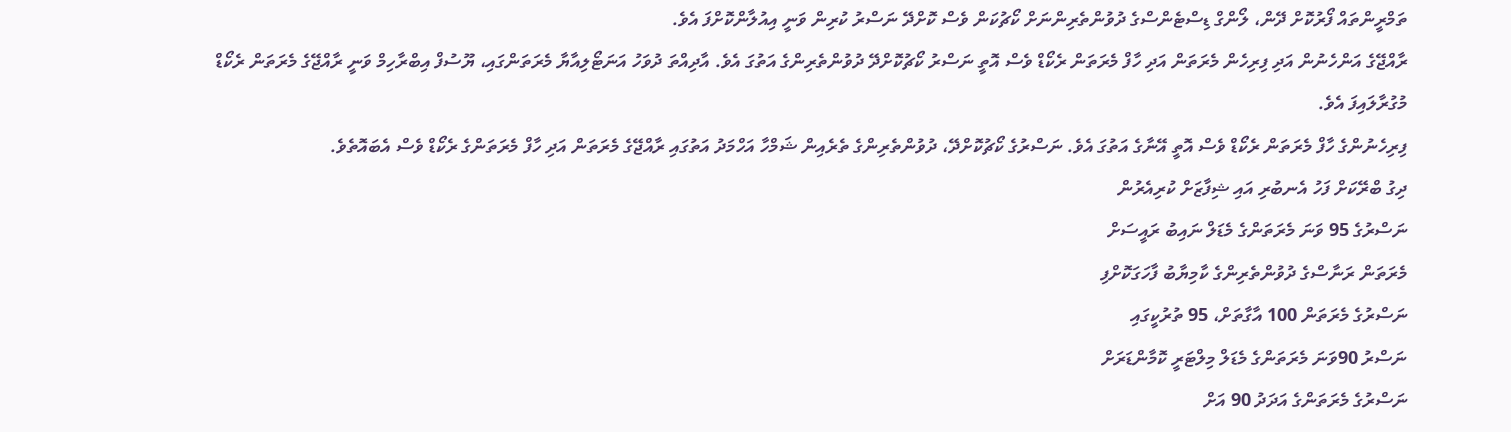ތަމްރީންތައް ފޯރުކޮށް ދޭން، ލޯންގް ޑިސްޓެންސްގެ ދުވުންތެރިންނަށް ކޯޗުކަން ވެސް ކޮށްދޭ ނަސްރު ކުރިން ވަނީ އިއުލާންކޮށްފަ އެވެ.
ރާއްޖޭގެ އަންހެނުން އަދި ފިރިހެން މެރަތަން އަދި ހާފް މެރަތަން ރެކޯޑް ވެސް އޮތީ ނަސްރު ކޯޗުކޮށްދޭ ދުވުންތެރިންގެ އަތުގަ އެވެ. އާދިއްތަ ދުވަހު އަނަޓޯލިއާޔާ މެރަތަންގައި، ޔޫސުފް އިބްރާހިމް ވަނީ ރާއްޖޭގެ މެރަތަން ރެކޯޑް މުގުރާލައިފަ އެވެ.
ފިރިހެނުންގެ ހާފް މެރަތަން ރެކޯޑް ވެސް އޮތީ އޭނާގެ އަތުގަ އެވެ. ނަސްރުގެ ކޯޗުކޮށްދޭ، ދުވުންތެރިންގެ ތެރެއިން ޝަމްހާ އަހްމަދު އަތުގައި ރާއްޖޭގެ މެރަތަން އަދި ހާފް މެރަތަންގެ ރެކޯޑް ވެސް އެބައޮތެވެ.
ދިގު ބްރޭކަށް ފަހު އެނބުރި އައި ޝިފާޒަށް ކުރިއެރުން
ނަސްރުގެ 95 ވަނަ މެރަތަންގެ މެޑަލް ނައިބު ރައީސަށް
މެރަތަން ރަނާސްގެ ދުވުންތެރިންގެ ކާމިޔާބު ފާހަގަކޮށްފި
ނަސްރުގެ މެރަތަން 100 އާގާތަށް، 95 ތުރުކީގައި
ނަސްރު 90ވަނަ މެރަތަންގެ މެޑަލް މިލްޓަރީ ކޮމާންޑަރަށް
ނަސްރުގެ މެރަތަންގެ އަދަދު 90 އަށް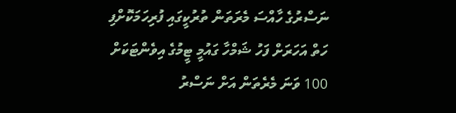ނަސްރުގެ ހާއްސަ މެރަތަން ތުރުކީގައި ފުރިހަމަކޮށްފި
ހަތް އަހަރަށް ފަހު ޝަމްހާ ގައުމީ ޓީމުގެ އިވެންޓަކަށް
100 ވަނަ މެރެތަން އަށް ނަސްރު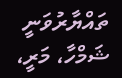ތައްޔާރުވަނީ
ޝަމްހާ، މަރީ،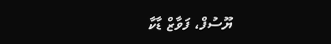ޔޫސުފް، ފަވާޒް ޑާކާ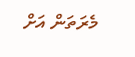މެރަތަން އަށް